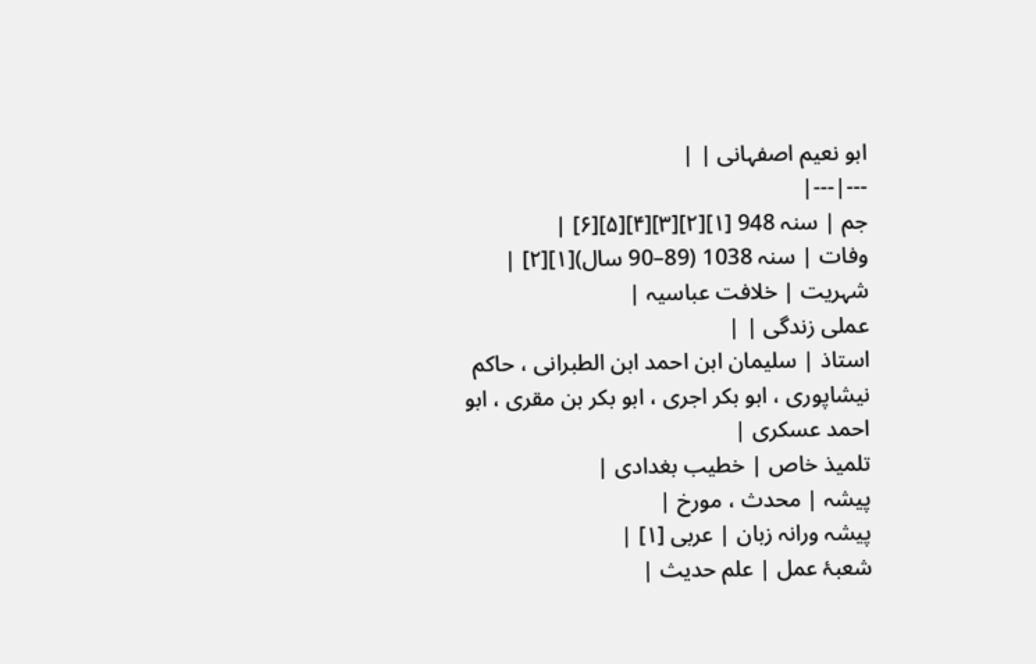ابو نعیم اصفہانی | |
---|---|
جم | سنہ 948 [۱][۲][۳][۴][۵][۶] |
وفات | سنہ 1038 (89–90 سال)[۱][۲] |
شہریت | خلافت عباسیہ |
عملی زندگی | |
استاذ | سلیمان ابن احمد ابن الطبرانی ، حاکم نیشاپوری ، ابو بکر اجری ، ابو بکر بن مقری ، ابو احمد عسکری |
تلمیذ خاص | خطیب بغدادی |
پیشہ | محدث ، مورخ |
پیشہ ورانہ زبان | عربی [۱] |
شعبۂ عمل | علم حدیث |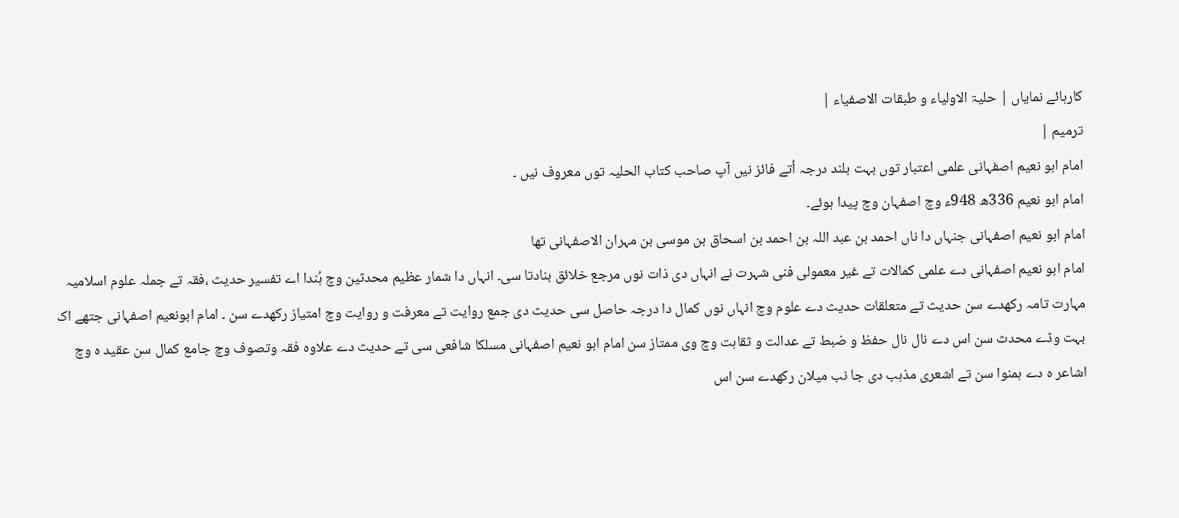کارہائے نمایاں | حلیۃ الاولیاء و طبقات الاصفیاء |
ترمیم |
امام ابو نعیم اصفہانی علمی اعتبار توں بہت بلند درجہ اُتے فائز نيں آپ صاحب کتاب الحلیہ توں معروف نيں ۔
امام ابو نعیم 336ھ 948ء وچ اصفہان وچ پیدا ہوئے۔
امام ابو نعیم اصفہانی جنہاں دا ناں احمد بن عبد اللہ بن احمد بن اسحاق بن موسى بن مہران الاصفہانی تھا
امام ابو نعیم اصفہانی دے علمی کمالات تے غیر معمولی فنی شہرت نے انہاں دی ذات نوں مرجع خلائق بنادتا سی۔ انہاں دا شمار عظیم محدثین وچ ہُندا اے تفسیر حدیث ،فقہ تے جملہ علوم اسلامیہ مہارت تامہ رکھدے سن حدیث تے متعلقات حدیث دے علوم وچ انہاں نوں کمال دا درجہ حاصل سی حدیث دی جمع روایت تے معرفت و روایت وچ امتیاز رکھدے سن ۔ امام ابونعیم اصفہانی جتھے اک بہت وڈے محدث سن اس دے نال نال حفظ و ضبط تے عدالت و ثقاہت وچ وی ممتاز سن امام ابو نعیم اصفہانی مسلکا شافعی سی تے حدیث دے علاوہ فقہ وتصوف وچ جامع کمال سن عقید ہ وچ اشاعر ہ دے ہمنوا سن تے اشعری مذہب دی جا نب میلان رکھدے سن اس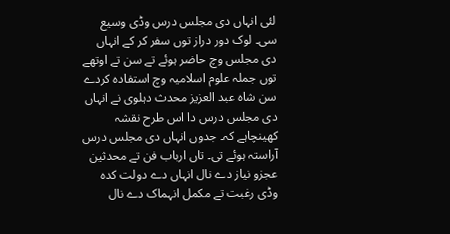لئی انہاں دی مجلس درس وڈی وسیع سی۔ لوک دور دراز توں سفر کر کے انہاں دی مجلس وچ حاضر ہوئے تے سن تے اوتھے توں جملہ علوم اسلامیہ وچ استفادہ کردے سن شاہ عبد العزیز محدث دہلوی نے انہاں دی مجلس درس دا اس طرح نقشہ کھینچاہے کہ۔ جدوں انہاں دی مجلس درس آراستہ ہوئے تی۔ تاں ارباب فن تے محدثین عجزو نیاز دے نال انہاں دے دولت کدہ وڈی رغبت تے مکمل انہماک دے نال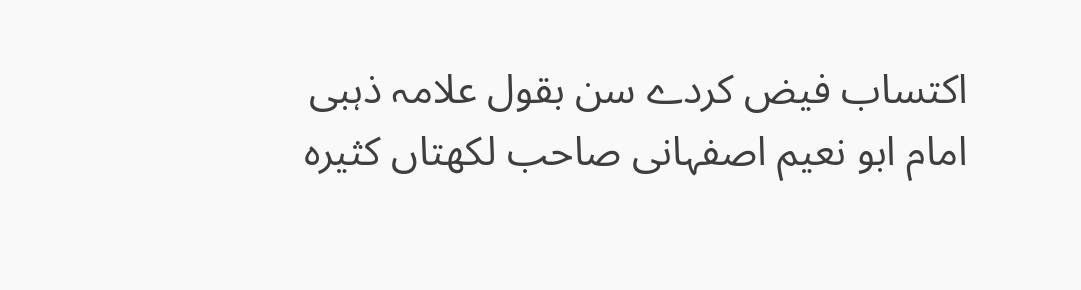اکتساب فیض کردے سن بقول علامہ ذہبی
امام ابو نعیم اصفہانی صاحب لکھتاں کثیرہ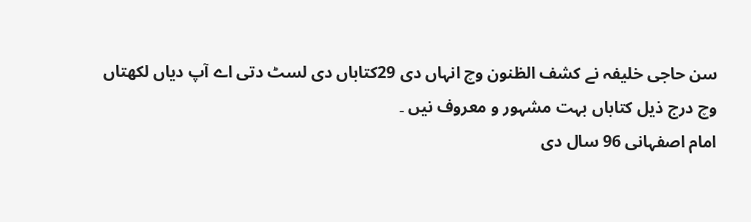سن حاجی خلیفہ نے کشف الظنون وچ انہاں دی 29کتاباں دی لسٹ دتی اے آپ دیاں لکھتاں وچ درج ذیل کتاباں بہت مشہور و معروف نيں ۔
امام اصفہانی 96 سال دی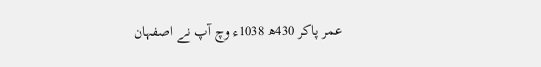عمر پاکر 430ھ 1038ء وچ آپ نے اصفہان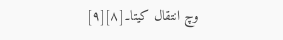وچ انتقال کيتا۔[۸][۹]